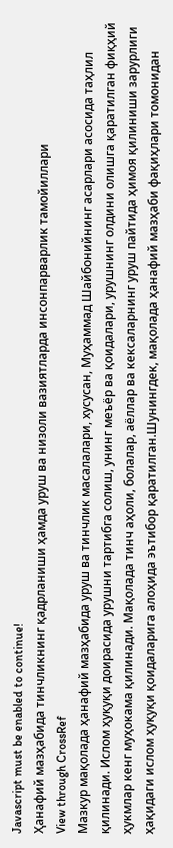Javascript must be enabled to continue!
Ҳанафий мазҳабида тинчликнинг қадрланиши ҳамда уруш ва низоли вазиятларда инсонпарварлик тамойиллари
View through CrossRef
Мазкур мақолада ҳанафий мазҳабида уруш ва тинчлик масалалари, хусусан, Муҳаммад Шайбонийнинг асарлари асосида таҳлил қилинади. Ислом ҳуқуқи доирасида урушни тартибга солиш, унинг меъёр ва қоидалари, урушнинг олдини олишга қаратилган фиқҳий ҳукмлар кенг муҳокама қилинади. Мақолада тинч аҳоли, болалар, аёллар ва кексаларнинг уруш пайтида ҳимоя қилиниши зарурлиги ҳақидаги ислом ҳуқуқи қоидаларига алоҳида эътибор қаратилган.Шунингдек, мақолада ҳанафий мазҳаби фақиҳлари томонидан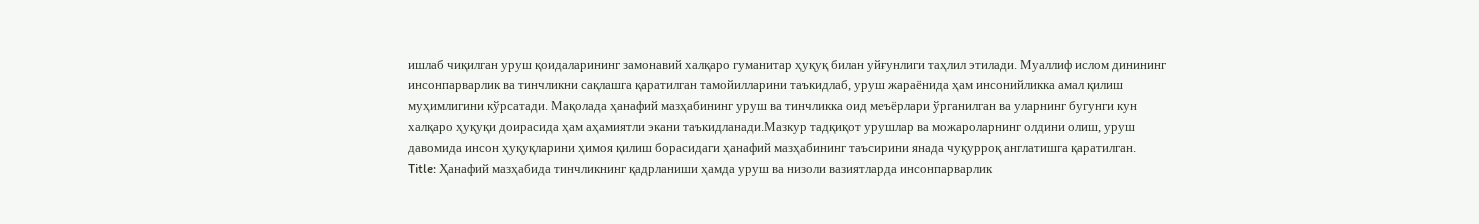ишлаб чиқилган уруш қоидаларининг замонавий халқаро гуманитар ҳуқуқ билан уйғунлиги таҳлил этилади. Муаллиф ислом динининг инсонпарварлик ва тинчликни сақлашга қаратилган тамойилларини таъкидлаб, уруш жараёнида ҳам инсонийликка амал қилиш муҳимлигини кўрсатади. Мақолада ҳанафий мазҳабининг уруш ва тинчликка оид меъёрлари ўрганилган ва уларнинг бугунги кун халқаро ҳуқуқи доирасида ҳам аҳамиятли экани таъкидланади.Мазкур тадқиқот урушлар ва можароларнинг олдини олиш, уруш давомида инсон ҳуқуқларини ҳимоя қилиш борасидаги ҳанафий мазҳабининг таъсирини янада чуқурроқ англатишга қаратилган.
Title: Ҳанафий мазҳабида тинчликнинг қадрланиши ҳамда уруш ва низоли вазиятларда инсонпарварлик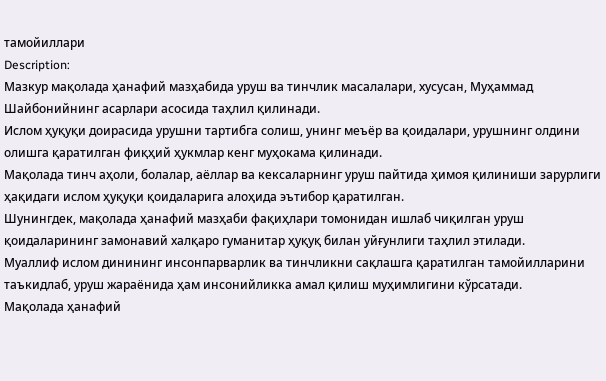тамойиллари
Description:
Мазкур мақолада ҳанафий мазҳабида уруш ва тинчлик масалалари, хусусан, Муҳаммад Шайбонийнинг асарлари асосида таҳлил қилинади.
Ислом ҳуқуқи доирасида урушни тартибга солиш, унинг меъёр ва қоидалари, урушнинг олдини олишга қаратилган фиқҳий ҳукмлар кенг муҳокама қилинади.
Мақолада тинч аҳоли, болалар, аёллар ва кексаларнинг уруш пайтида ҳимоя қилиниши зарурлиги ҳақидаги ислом ҳуқуқи қоидаларига алоҳида эътибор қаратилган.
Шунингдек, мақолада ҳанафий мазҳаби фақиҳлари томонидан ишлаб чиқилган уруш қоидаларининг замонавий халқаро гуманитар ҳуқуқ билан уйғунлиги таҳлил этилади.
Муаллиф ислом динининг инсонпарварлик ва тинчликни сақлашга қаратилган тамойилларини таъкидлаб, уруш жараёнида ҳам инсонийликка амал қилиш муҳимлигини кўрсатади.
Мақолада ҳанафий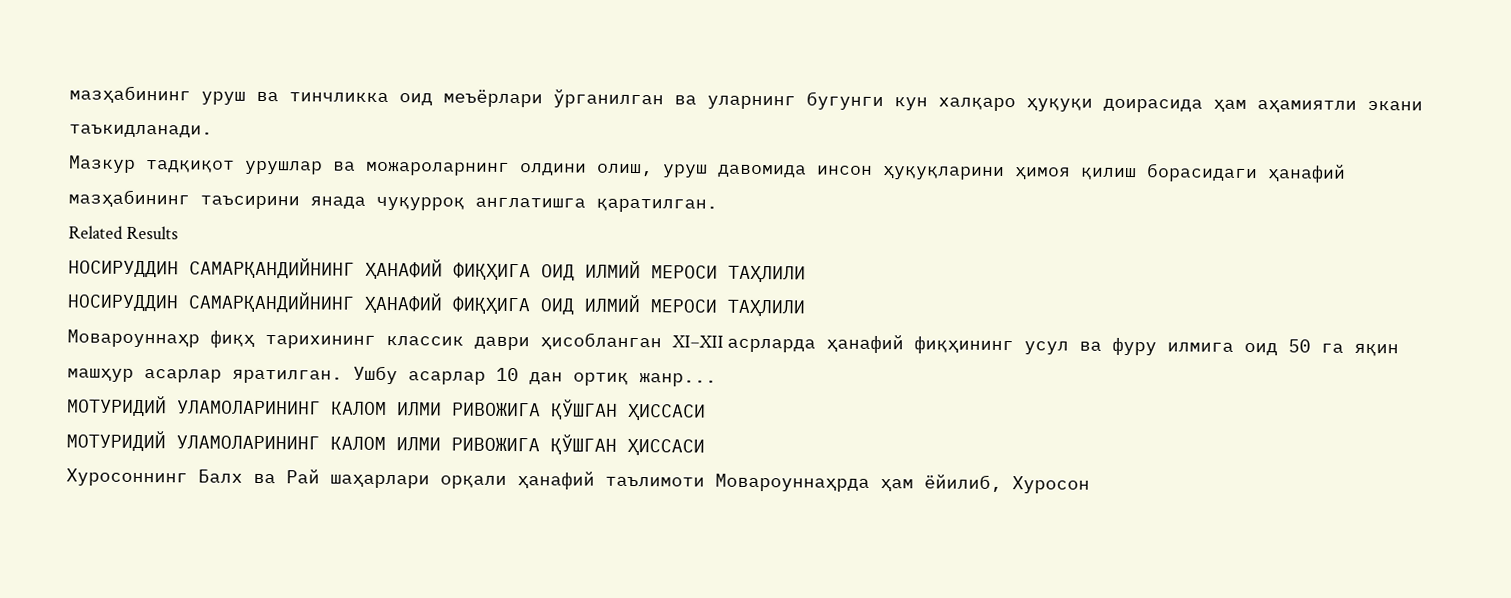мазҳабининг уруш ва тинчликка оид меъёрлари ўрганилган ва уларнинг бугунги кун халқаро ҳуқуқи доирасида ҳам аҳамиятли экани таъкидланади.
Мазкур тадқиқот урушлар ва можароларнинг олдини олиш, уруш давомида инсон ҳуқуқларини ҳимоя қилиш борасидаги ҳанафий мазҳабининг таъсирини янада чуқурроқ англатишга қаратилган.
Related Results
НОСИРУДДИН САМАРҚАНДИЙНИНГ ҲАНАФИЙ ФИҚҲИГА ОИД ИЛМИЙ МЕРОСИ ТАҲЛИЛИ
НОСИРУДДИН САМАРҚАНДИЙНИНГ ҲАНАФИЙ ФИҚҲИГА ОИД ИЛМИЙ МЕРОСИ ТАҲЛИЛИ
Мовароуннаҳр фиқҳ тарихининг классик даври ҳисобланган XI–XII асрларда ҳанафий фиқҳининг усул ва фуру илмига оид 50 га яқин машҳур асарлар яратилган. Ушбу асарлар 10 дан ортиқ жанр...
МОТУРИДИЙ УЛАМОЛАРИНИНГ КАЛОМ ИЛМИ РИВОЖИГА ҚЎШГАН ҲИССАСИ
МОТУРИДИЙ УЛАМОЛАРИНИНГ КАЛОМ ИЛМИ РИВОЖИГА ҚЎШГАН ҲИССАСИ
Хуросоннинг Балх ва Рай шаҳарлари орқали ҳанафий таълимоти Мовароуннаҳрда ҳам ёйилиб, Хуросон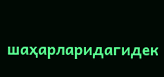шаҳарларидагидек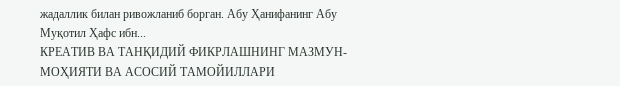жадаллик билан ривожланиб борган. Абу Ҳанифанинг Абу Муқотил Ҳафс ибн...
КРЕАТИВ ВА ТАНҚИДИЙ ФИКРЛАШНИНГ МАЗМУН-МОҲИЯТИ ВА АСОСИЙ ТАМОЙИЛЛАРИ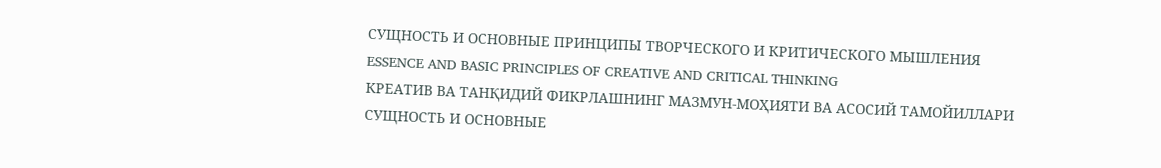СУЩНОСТЬ И ОСНОВНЫЕ ПРИНЦИПЫ ТВОРЧЕСКОГО И КРИТИЧЕСКОГО МЫШЛЕНИЯ
ESSENCE AND BASIC PRINCIPLES OF CREATIVE AND CRITICAL THINKING
КРЕАТИВ ВА ТАНҚИДИЙ ФИКРЛАШНИНГ МАЗМУН-МОҲИЯТИ ВА АСОСИЙ ТАМОЙИЛЛАРИ
СУЩНОСТЬ И ОСНОВНЫЕ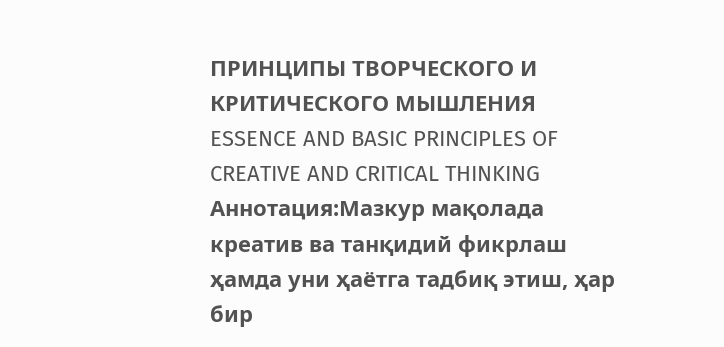ПРИНЦИПЫ ТВОРЧЕСКОГО И КРИТИЧЕСКОГО МЫШЛЕНИЯ
ESSENCE AND BASIC PRINCIPLES OF CREATIVE AND CRITICAL THINKING
Аннотация:Мазкур мақолада креатив ва танқидий фикрлаш ҳамда уни ҳаётга тадбиқ этиш, ҳар бир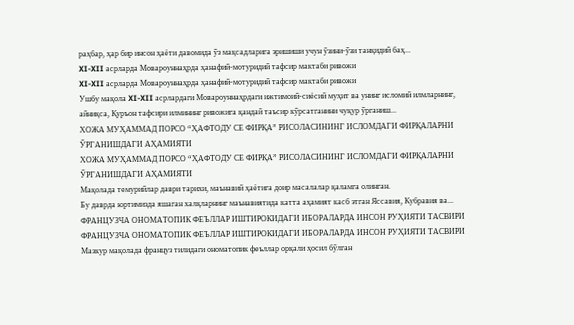раҳбар, ҳар бир инсон ҳаёти давомида ўз мақсадларига эришиши учун ўзини-ўзи танқидий баҳ...
XI-XII асрларда Мовароуннаҳрда ҳанафий-мотуридий тафсир мактаби ривожи
XI-XII асрларда Мовароуннаҳрда ҳанафий-мотуридий тафсир мактаби ривожи
Ушбу мақола XI-XII асрлардаги Мовароуннаҳрдаги ижтимоий-сиёсий муҳит ва унинг исломий илмларнинг, айниқса, Қуръон тафсири илмининг ривожига қандай таъсир кўрсатганини чуқур ўрганиш...
ХОЖА МУҲАММАД ПОРСО “ҲАФТОДУ СЕ ФИРҚА” РИСОЛАСИНИНГ ИСЛОМДАГИ ФИРҚАЛАРНИ ЎРГАНИШДАГИ АҲАМИЯТИ
ХОЖА МУҲАММАД ПОРСО “ҲАФТОДУ СЕ ФИРҚА” РИСОЛАСИНИНГ ИСЛОМДАГИ ФИРҚАЛАРНИ ЎРГАНИШДАГИ АҲАМИЯТИ
Мақолада темурийлар даври тарихи, маънавий ҳаётига доир масалалар қаламга олинган.
Бу даврда юртимизда яшаган халқларнинг маънавиятида катта аҳамият касб этган Яссавия, Кубравия ва...
ФРАНЦУЗЧА ОНОМАТОПИК ФЕЪЛЛАР ИШТИРОКИДАГИ ИБОРАЛАРДА ИНСОН РУҲИЯТИ ТАСВИРИ
ФРАНЦУЗЧА ОНОМАТОПИК ФЕЪЛЛАР ИШТИРОКИДАГИ ИБОРАЛАРДА ИНСОН РУҲИЯТИ ТАСВИРИ
Мазкур мақолада француз тилидаги ономатопик феъллар орқали ҳосил бўлган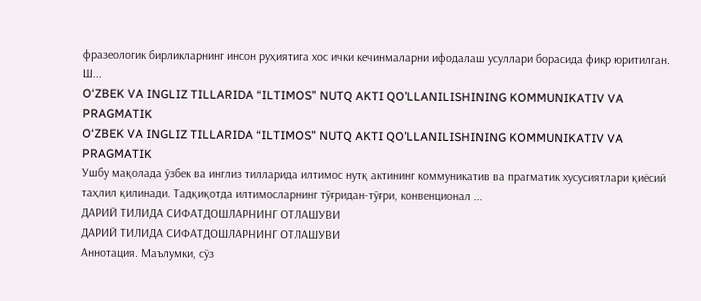фразеологик бирликларнинг инсон руҳиятига хос ички кечинмаларни ифодалаш усуллари борасида фикр юритилган. Ш...
O‘ZBEK VA INGLIZ TILLARIDA “ILTIMOS” NUTQ AKTI QO’LLANILISHINING KOMMUNIKATIV VA PRAGMATIK
O‘ZBEK VA INGLIZ TILLARIDA “ILTIMOS” NUTQ AKTI QO’LLANILISHINING KOMMUNIKATIV VA PRAGMATIK
Ушбу мақолада ўзбек ва инглиз тилларида илтимос нутқ актининг коммуникатив ва прагматик хусусиятлари қиёсий таҳлил қилинади. Тадқиқотда илтимосларнинг тўғридан-тўғри, конвенционал ...
ДАРИЙ ТИЛИДА СИФАТДОШЛАРНИНГ ОТЛАШУВИ
ДАРИЙ ТИЛИДА СИФАТДОШЛАРНИНГ ОТЛАШУВИ
Аннотация. Маълумки, сўз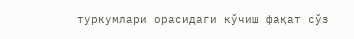туркумлари орасидаги кўчиш фақат сўз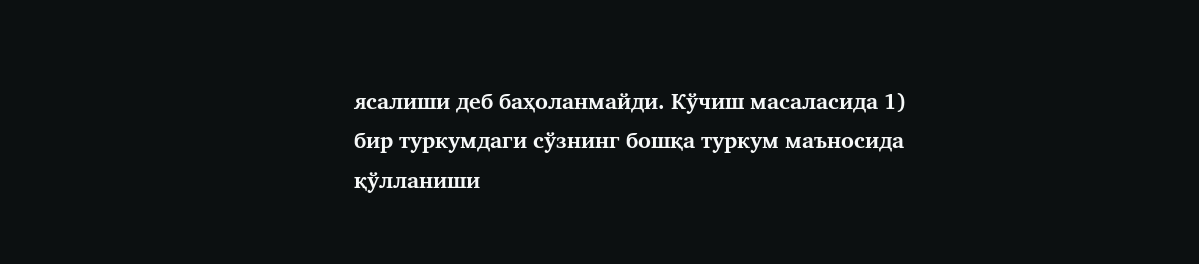ясалиши деб баҳоланмайди. Кўчиш масаласида 1) бир туркумдаги сўзнинг бошқа туркум маъносида қўлланиши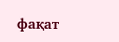фақат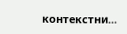контекстни...